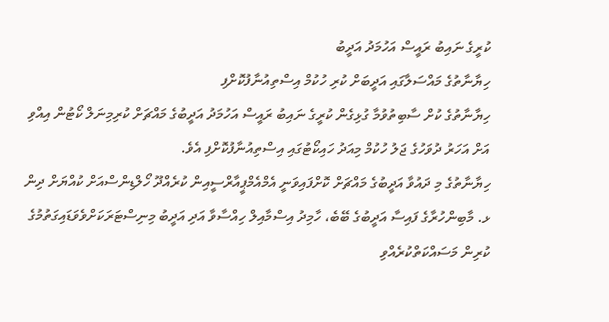ކުރީގެ ނައިބު ރައީސް އަހުމަދު އަދީބު
ހިޔާނާތުގެ މައްސަލާގައި އަދީބަށް ކުރި ހުކުމް އިސްތިއުނާފުކޮށްފި
ހިޔާނާތުގެ ކުށް ސާބިތުވުމާ ގުޅިގެން ކުރީގެ ނައިބު ރައީސް އަހުމަދު އަދީބުގެ މައްޗަށް ކުރިމިނަލް ކޯޓުން އިއްވި އަށް އަހަރު ދުވަހުގެ ޖަލު ހުކުމް މިއަދު ހައިކޯޓުގައި އިސްތިއުނާފުކޮށްފި އެވެ.
ހިޔާނާތުގެ މި ދައުވާ އަދީބުގެ މައްޗަށް ކޮށްފައިވަނީ އެމްއެމްޕީއާރްސީއިން ކުރެއްދޫ ހޯލްޑިންސްއަށް ކުއްޔަށް ދިން ޅ. މާބިންހުރާގެ ފައިސާ އަދީބުގެ ބޭބެ، ހާމިދު އިސްމާއިލް ހިއްސާވާ އަދި އަދީބު މިނިސްޓަރަކަށްވެވަޑައިގަތުމުގެ ކުރިން މަސައްކަތްކުރެއްވި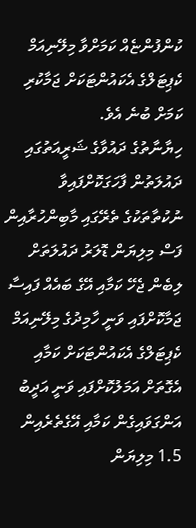ކުންފުންޏެއް ކަމަށްވާ މިލޭނިއަމް ކެޕިޓަލްގެ އެކައުންޓަކަށް ޖަމާކުރި ކަމަށް ބުނެ އެވެ.
ހިޔާނާތުގެ ދައުވާގެ ޝަރީއަތުގައި ދައުލަތުން ފާހަގަކޮށްފައިވާ ނުކުތާތަކުގެ ތެރޭގައި މާބިންހުރާއިން ފަސް މިލިޔަން ޑޮލަރު ދައުލަތަށް ލިބެން ޖެހޭ ކަމާއި އޭގެ ބައެއް ފައިސާ ޖަމާކޮށްފައި ވަނީ ހާމިދުގެ މިލޭނިއަމް ކެޕިޓަލްގެ އެކައުންޓަކަށް ކަމާއި އެގޮތަށް އަމަލުކޮށްފައި ވަނީ އަދީބު އަންގަވައިގެން ކަމާއި އޭގެތެރެއިން 1.5 މިލިޔަން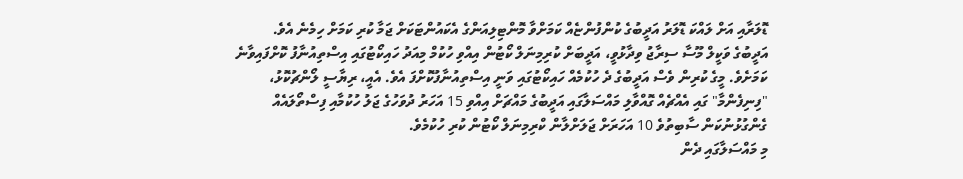ޑޮލަރާއި އަށް ލައްކަ ޑޮލަރު އަދީބުގެ ކުންފުންޏެއް ކަމަށްވާ މޮންޓިލިއަންގެ އެކައުންޓަކަށް ޖަމާ ކުރި ކަމަށް ހިމެނެ އެވެ.
އަދީބުގެ ވަކީލް މޫސާ ސިރާޖު ވިދާޅުވީ، އަދީބަށް ކުރިމިނަލް ކޯޓުން އިއްވި ހުކުމް މިއަދު ހައިކޯޓުގައި އިސްތިއުނާފު ކޮށްފައިވާނެ ކަމަށެވެ. މީގެ ކުރިން ވެސް އަދީބުގެ ދެ ހުކުމެއް ހައިކޯޓުގައި ވަނީ އިސްތިއުނާފުކޮށްފަ އެވެ. އެއީ، ރިޔާސީ ލޯންޗުކޮޅު، "ފިނިފެންމާ" ގައި އެއްޗެއް ގޮއްވާލި މައްސަލާގައި އަދީބުގެ މައްޗަށް އިއްވި 15 އަހަރު ދުވަހުގެ ޖަލު ހުކުމާއި ފިސްތޯލައެއް ގެންގުޅުނުކަން ސާބިތުވެ 10 އަހަރަށް ޖަލަށްލާން ކްރިމިނަލް ކޯޓުން ކުރި ހުކުމެވެ.
މި މައްސަލާގައި ދެން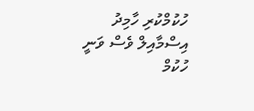ހުކުމްކުރި ހާމިދު އިސްމާއިލް ވެސް ވަނީ ހުކުމް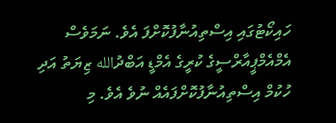ހައިކޯޓުގައި އިސްތިއުނާފުކޮށްފަ އެވެ. ނަމަވެސް އެމްއެމްޕީއާރްސީގެ ކުރީގެ އެމްޑީ އަބްދުالله ޒިޔަތު އަދި ހުކުމް އިސްތިއުނާފުކޮށްފައެއް ނުވެ އެވެ. މި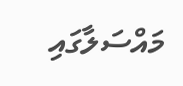މައްސަލާގައި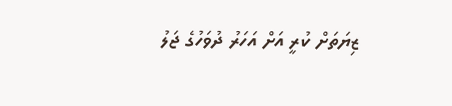ޒިޔަތަށް ކުރީ އަށް އަހަރު ދުވަހުގެ ޖަލު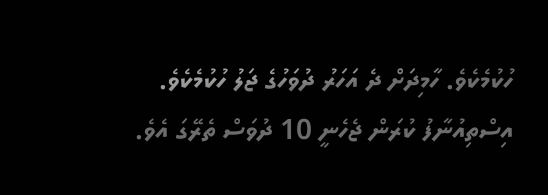ހުކުމެކެވެ. ހާމިދަށް ދެ އަހަރު ދުވަހުގެ ޖަލު ހުކުމެކެވެ. އިސްތިއުނާފު ކުރަން ޖެހެނީ 10 ދުވަސް ތެރޭގަ އެވެ.